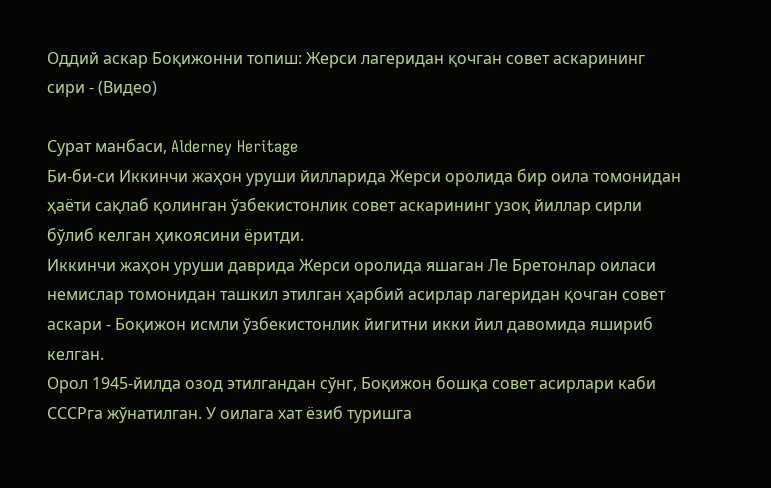Оддий аскар Боқижонни топиш: Жерси лагеридан қочган совет аскарининг сири - (Видео)

Сурат манбаси, Alderney Heritage
Би-би-си Иккинчи жаҳон уруши йилларида Жерси оролида бир оила томонидан ҳаёти сақлаб қолинган ўзбекистонлик совет аскарининг узоқ йиллар сирли бўлиб келган ҳикоясини ёритди.
Иккинчи жаҳон уруши даврида Жерси оролида яшаган Ле Бретонлар оиласи немислар томонидан ташкил этилган ҳарбий асирлар лагеридан қочган совет аскари - Боқижон исмли ўзбекистонлик йигитни икки йил давомида яшириб келган.
Орол 1945-йилда озод этилгандан сўнг, Боқижон бошқа совет асирлари каби СССРга жўнатилган. У оилага хат ёзиб туришга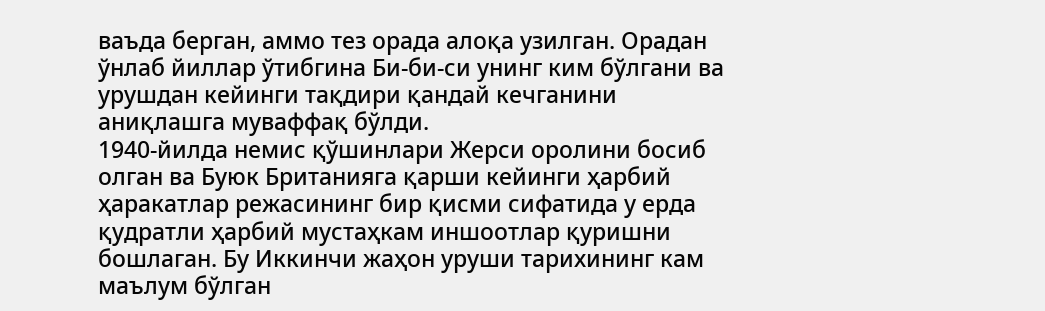ваъда берган, аммо тез орада алоқа узилган. Орадан ўнлаб йиллар ўтибгина Би-би-си унинг ким бўлгани ва урушдан кейинги тақдири қандай кечганини аниқлашга муваффақ бўлди.
1940-йилда немис қўшинлари Жерси оролини босиб олган ва Буюк Британияга қарши кейинги ҳарбий ҳаракатлар режасининг бир қисми сифатида у ерда қудратли ҳарбий мустаҳкам иншоотлар қуришни бошлаган. Бу Иккинчи жаҳон уруши тарихининг кам маълум бўлган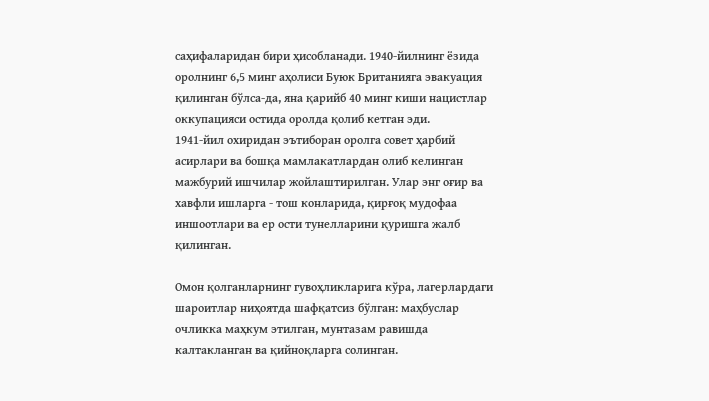саҳифаларидан бири ҳисобланади. 1940-йилнинг ёзида оролнинг 6,5 минг аҳолиси Буюк Британияга эвакуация қилинган бўлса-да, яна қарийб 40 минг киши нацистлар оккупацияси остида оролда қолиб кетган эди.
1941-йил охиридан эътиборан оролга совет ҳарбий асирлари ва бошқа мамлакатлардан олиб келинган мажбурий ишчилар жойлаштирилган. Улар энг оғир ва хавфли ишларга - тош конларида, қирғоқ мудофаа иншоотлари ва ер ости тунелларини қуришга жалб қилинган.

Омон қолганларнинг гувоҳликларига кўра, лагерлардаги шароитлар ниҳоятда шафқатсиз бўлган: маҳбуслар очликка маҳкум этилган, мунтазам равишда калтакланган ва қийноқларга солинган.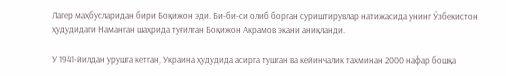Лагер маҳбусларидан бири Боқижон эди. Би-би-си олиб борган суриштирувлар натижасида унинг Ўзбекистон ҳудудидаги Наманган шаҳрида туғилган Боқижон Акрамов экани аниқланди.

У 1941-йилдан урушга кетган, Украина ҳудудида асирга тушган ва кейинчалик тахминан 2000 нафар бошқа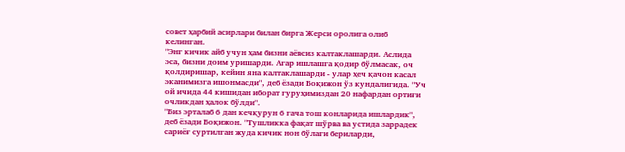совет ҳарбий асирлари билан бирга Жерси оролига олиб келинган.
"Энг кичик айб учун ҳам бизни аёвсиз калтаклашарди. Аслида эса, бизни доим уришарди. Агар ишлашга қодир бўлмасак, оч қолдиришар, кейин яна калтаклашарди - улар ҳеч қачон касал эканимизга ишонмасди", деб ёзади Боқижон ўз кундалигида. "Уч ой ичида 44 кишидан иборат гуруҳимиздан 20 нафардан ортиғи очликдан ҳалок бўлди".
"Биз эрталаб 6 дан кечқурун 6 гача тош конларида ишлардик", деб ёзади Боқижон. "Тушликка фақат шўрва ва устида заррадек сариёғ суртилган жуда кичик нон бўлаги бериларди,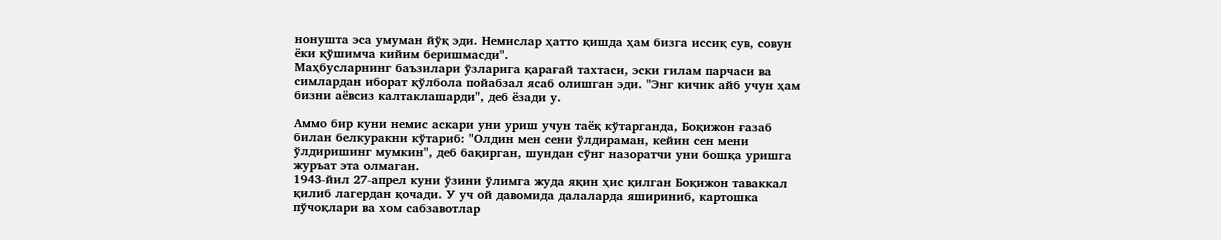нонушта эса умуман йўқ эди. Немислар ҳатто қишда ҳам бизга иссиқ сув, совун ёки қўшимча кийим беришмасди".
Маҳбусларнинг баъзилари ўзларига қарағай тахтаси, эски гилам парчаси ва симлардан иборат қўлбола пойабзал ясаб олишган эди. "Энг кичик айб учун ҳам бизни аёвсиз калтаклашарди", деб ёзади у.

Аммо бир куни немис аскари уни уриш учун таёқ кўтарганда, Боқижон ғазаб билан белкуракни кўтариб: "Олдин мен сени ўлдираман, кейин сен мени ўлдиришинг мумкин", деб бақирган, шундан сўнг назоратчи уни бошқа уришга журъат эта олмаган.
1943-йил 27-апрел куни ўзини ўлимга жуда яқин ҳис қилган Боқижон таваккал қилиб лагердан қочади. У уч ой давомида далаларда яшириниб, картошка пўчоқлари ва хом сабзавотлар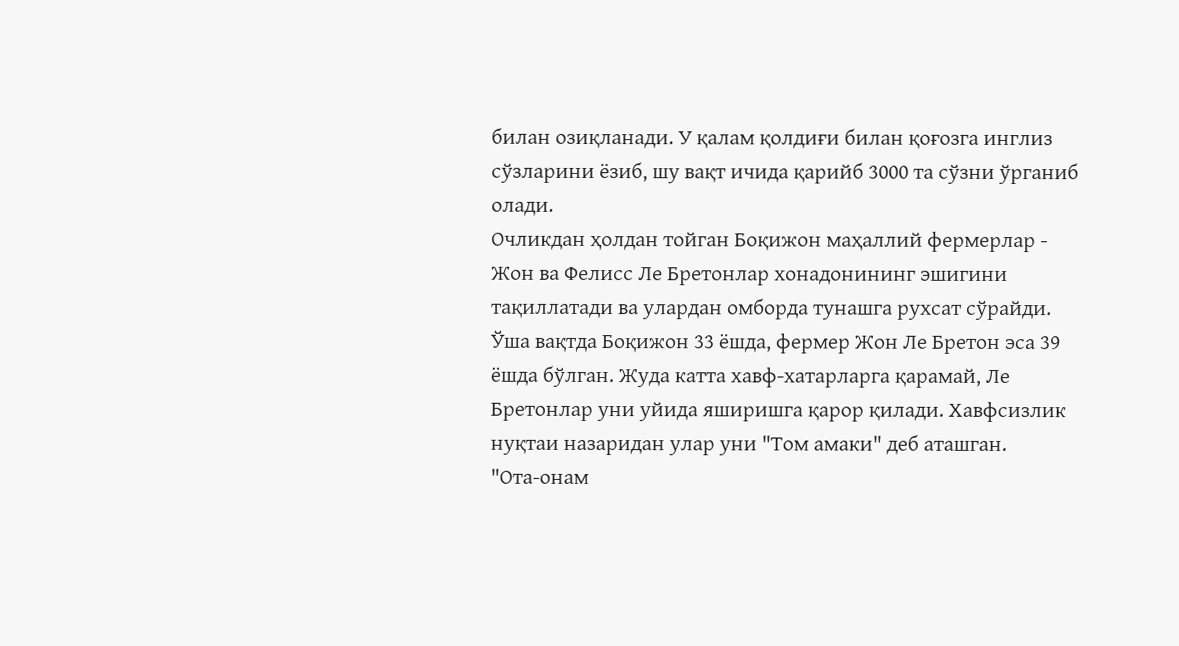билан озиқланади. У қалам қолдиғи билан қоғозга инглиз сўзларини ёзиб, шу вақт ичида қарийб 3000 та сўзни ўрганиб олади.
Очликдан ҳолдан тойган Боқижон маҳаллий фермерлар - Жон ва Фелисс Ле Бретонлар хонадонининг эшигини тақиллатади ва улардан омборда тунашга рухсат сўрайди.
Ўша вақтда Боқижон 33 ёшда, фермер Жон Ле Бретон эса 39 ёшда бўлган. Жуда катта хавф-хатарларга қарамай, Ле Бретонлар уни уйида яширишга қарор қилади. Хавфсизлик нуқтаи назаридан улар уни "Том амаки" деб аташган.
"Ота-онам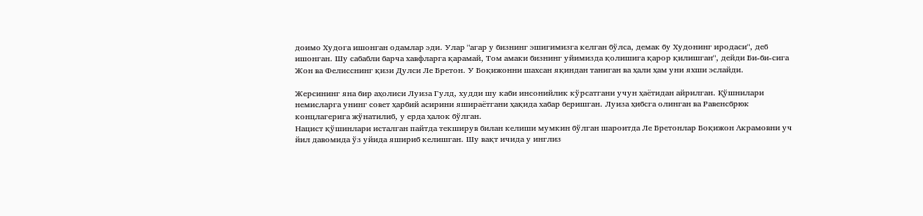доимо Худога ишонган одамлар эди. Улар "агар у бизнинг эшигимизга келган бўлса, демак бу Худонинг иродаси", деб ишонган. Шу сабабли барча хавфларга қарамай, Том амаки бизнинг уйимизда қолишига қарор қилишган", дейди Би-би-сига Жон ва Фелисснинг қизи Дулси Ле Бретон. У Боқижонни шахсан яқиндан таниган ва ҳали ҳам уни яхши эслайди.

Жерсининг яна бир аҳолиси Луиза Гулд, худди шу каби инсонийлик кўрсатгани учун ҳаётидан айрилган. Қўшнилари немисларга унинг совет ҳарбий асирини яшираётгани ҳақида хабар беришган. Луиза ҳибсга олинган ва Равенсбрюк концлагерига жўнатилиб, у ерда ҳалок бўлган.
Нацист қўшинлари исталган пайтда текширув билан келиши мумкин бўлган шароитда Ле Бретонлар Боқижон Акрамовни уч йил давомида ўз уйида яшириб келишган. Шу вақт ичида у инглиз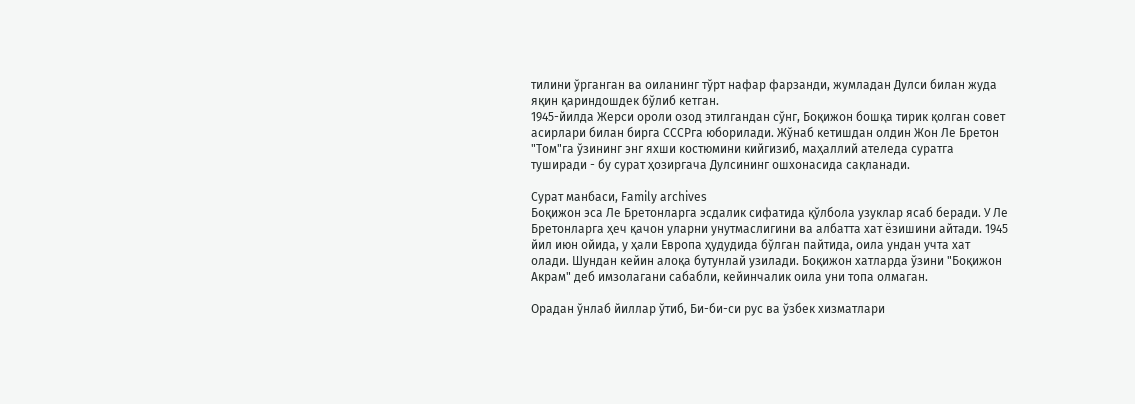тилини ўрганган ва оиланинг тўрт нафар фарзанди, жумладан Дулси билан жуда яқин қариндошдек бўлиб кетган.
1945-йилда Жерси ороли озод этилгандан сўнг, Боқижон бошқа тирик қолган совет асирлари билан бирга СССРга юборилади. Жўнаб кетишдан олдин Жон Ле Бретон "Том"га ўзининг энг яхши костюмини кийгизиб, маҳаллий ателеда суратга туширади - бу сурат ҳозиргача Дулсининг ошхонасида сақланади.

Сурат манбаси, Family archives
Боқижон эса Ле Бретонларга эсдалик сифатида қўлбола узуклар ясаб беради. У Ле Бретонларга ҳеч қачон уларни унутмаслигини ва албатта хат ёзишини айтади. 1945 йил июн ойида, у ҳали Европа ҳудудида бўлган пайтида, оила ундан учта хат олади. Шундан кейин алоқа бутунлай узилади. Боқижон хатларда ўзини "Боқижон Акрам" деб имзолагани сабабли, кейинчалик оила уни топа олмаган.

Орадан ўнлаб йиллар ўтиб, Би-би-си рус ва ўзбек хизматлари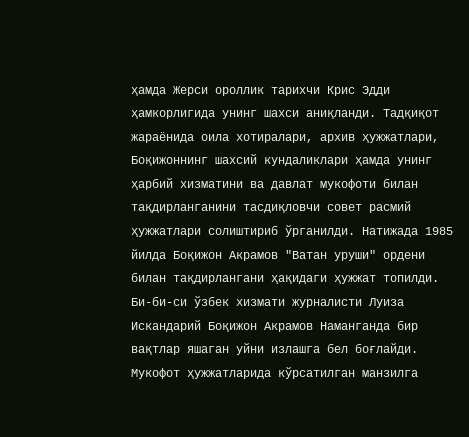ҳамда Жерси ороллик тарихчи Крис Эдди ҳамкорлигида унинг шахси аниқланди. Тадқиқот жараёнида оила хотиралари, архив ҳужжатлари, Боқижоннинг шахсий кундаликлари ҳамда унинг ҳарбий хизматини ва давлат мукофоти билан тақдирланганини тасдиқловчи совет расмий ҳужжатлари солиштириб ўрганилди. Натижада 1985 йилда Боқижон Акрамов "Ватан уруши" ордени билан тақдирлангани ҳақидаги ҳужжат топилди.
Би-би-си ўзбек хизмати журналисти Луиза Искандарий Боқижон Акрамов Наманганда бир вақтлар яшаган уйни излашга бел боғлайди.
Мукофот ҳужжатларида кўрсатилган манзилга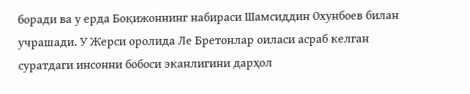боради ва у ерда Боқижоннинг набираси Шамсиддин Охунбоев билан учрашaди. У Жерси оролида Ле Бретонлар оиласи асраб келган суратдаги инсонни бобоси эканлигини дарҳол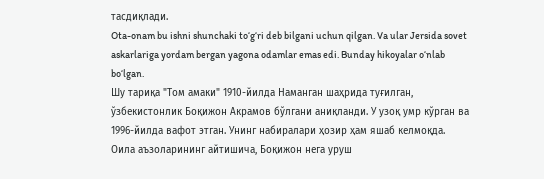тасдиқлади.
Ota-onam bu ishni shunchaki to‘g‘ri deb bilgani uchun qilgan. Va ular Jersida sovet askarlariga yordam bergan yagona odamlar emas edi. Bunday hikoyalar o‘nlab bo‘lgan.
Шу тариқа "Том амаки" 1910-йилда Наманган шаҳрида туғилган, ўзбекистонлик Боқижон Акрамов бўлгани аниқланди. У узоқ умр кўрган ва 1996-йилда вафот этган. Унинг набиралари ҳозир ҳам яшаб келмоқда.
Оила аъзоларининг айтишича, Боқижон нега уруш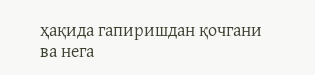ҳақида гапиришдан қочгани ва нега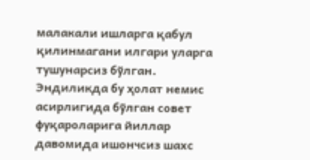малакали ишларга қабул қилинмагани илгари уларга тушунарсиз бўлган. Эндиликда бу ҳолат немис асирлигида бўлган совет фуқароларига йиллар давомида ишончсиз шахс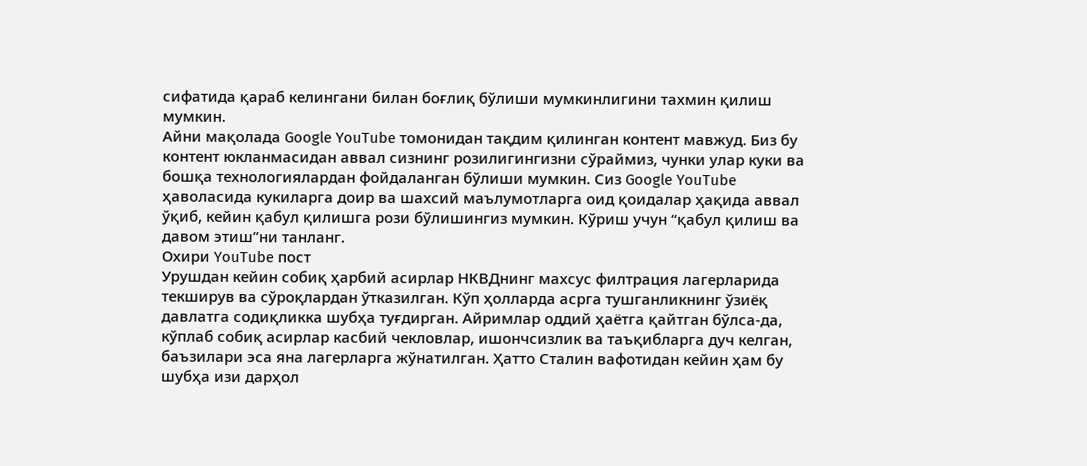сифатида қараб келингани билан боғлиқ бўлиши мумкинлигини тахмин қилиш мумкин.
Айни мақолада Google YouTube томонидан тақдим қилинган контент мавжуд. Биз бу контент юкланмасидан аввал сизнинг розилигингизни сўраймиз, чунки улар куки ва бошқа технологиялардан фойдаланган бўлиши мумкин. Сиз Google YouTube ҳаволасида кукиларга доир ва шахсий маълумотларга оид қоидалар ҳақида аввал ўқиб, кейин қабул қилишга рози бўлишингиз мумкин. Кўриш учун “қабул қилиш ва давом этиш”ни танланг.
Охири YouTube пост
Урушдан кейин собиқ ҳарбий асирлар НКВДнинг махсус филтрация лагерларида текширув ва сўроқлардан ўтказилган. Кўп ҳолларда асрга тушганликнинг ўзиёқ давлатга содиқликка шубҳа туғдирган. Айримлар оддий ҳаётга қайтган бўлса-да, кўплаб собиқ асирлар касбий чекловлар, ишончсизлик ва таъқибларга дуч келган, баъзилари эса яна лагерларга жўнатилган. Ҳатто Сталин вафотидан кейин ҳам бу шубҳа изи дарҳол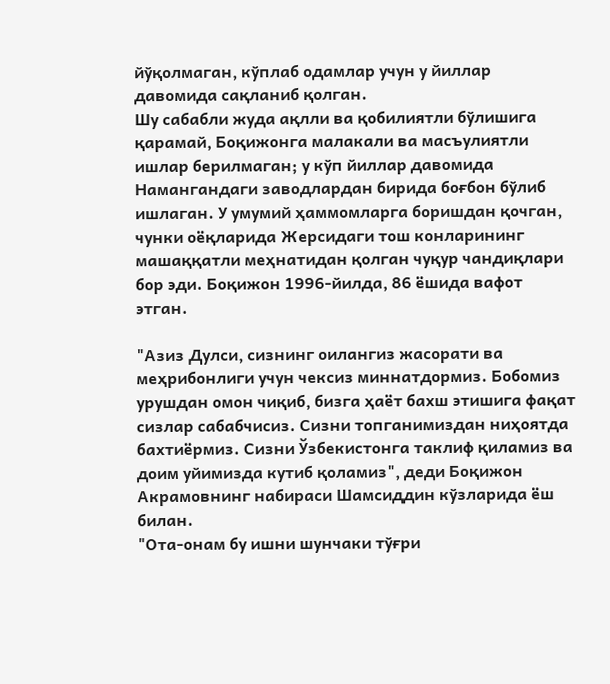йўқолмаган, кўплаб одамлар учун у йиллар давомида сақланиб қолган.
Шу сабабли жуда ақлли ва қобилиятли бўлишига қарамай, Боқижонга малакали ва масъулиятли ишлар берилмаган; у кўп йиллар давомида Намангандаги заводлардан бирида боғбон бўлиб ишлаган. У умумий ҳаммомларга боришдан қочган, чунки оёқларида Жерсидаги тош конларининг машаққатли меҳнатидан қолган чуқур чандиқлари бор эди. Боқижон 1996-йилда, 86 ёшида вафот этган.

"Азиз Дулси, сизнинг оилангиз жасорати ва меҳрибонлиги учун чексиз миннатдормиз. Бобомиз урушдан омон чиқиб, бизга ҳаёт бахш этишига фақат сизлар сабабчисиз. Сизни топганимиздан ниҳоятда бахтиёрмиз. Сизни Ўзбекистонга таклиф қиламиз ва доим уйимизда кутиб қоламиз", деди Боқижон Акрамовнинг набираси Шамсиддин кўзларида ёш билан.
"Ота-онам бу ишни шунчаки тўғри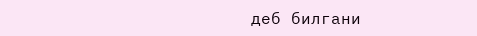деб билгани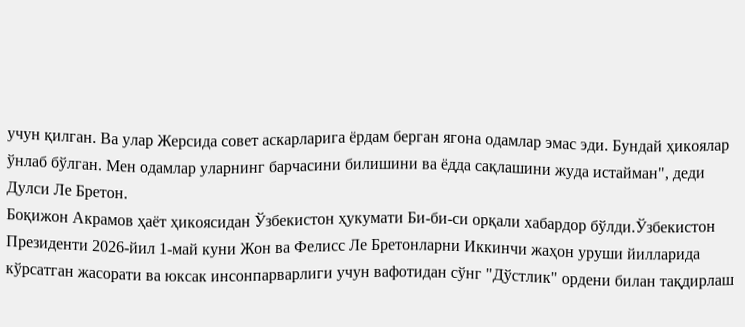учун қилган. Ва улар Жерсида совет аскарларига ёрдам берган ягона одамлар эмас эди. Бундай ҳикоялар ўнлаб бўлган. Мен одамлар уларнинг барчасини билишини ва ёдда сақлашини жуда истайман", деди Дулси Ле Бретон.
Боқижон Акрамов ҳаёт ҳикоясидан Ўзбекистон ҳукумати Би-би-си орқали хабардор бўлди.Ўзбекистон Президенти 2026-йил 1-май куни Жон ва Фелисс Ле Бретонларни Иккинчи жаҳон уруши йилларида кўрсатган жасорати ва юксак инсонпарварлиги учун вафотидан сўнг "Дўстлик" ордени билан тақдирлаш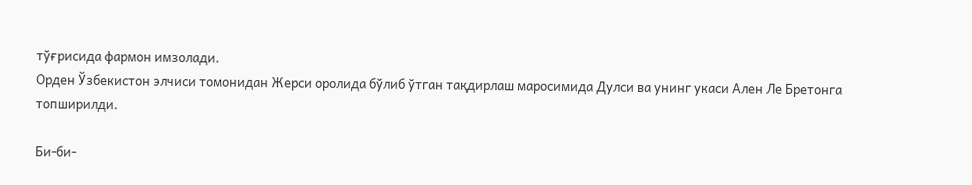тўғрисида фармон имзолади.
Орден Ўзбекистон элчиси томонидан Жерси оролида бўлиб ўтган тақдирлаш маросимида Дулси ва унинг укаси Ален Ле Бретонга топширилди.

Би-би-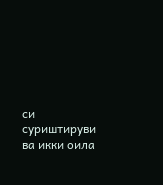си суриштируви ва икки оила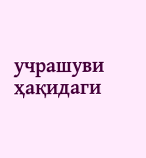учрашуви ҳақидаги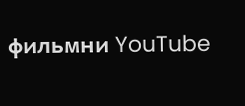фильмни YouTube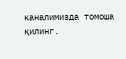каналимизда томоша қилинг.